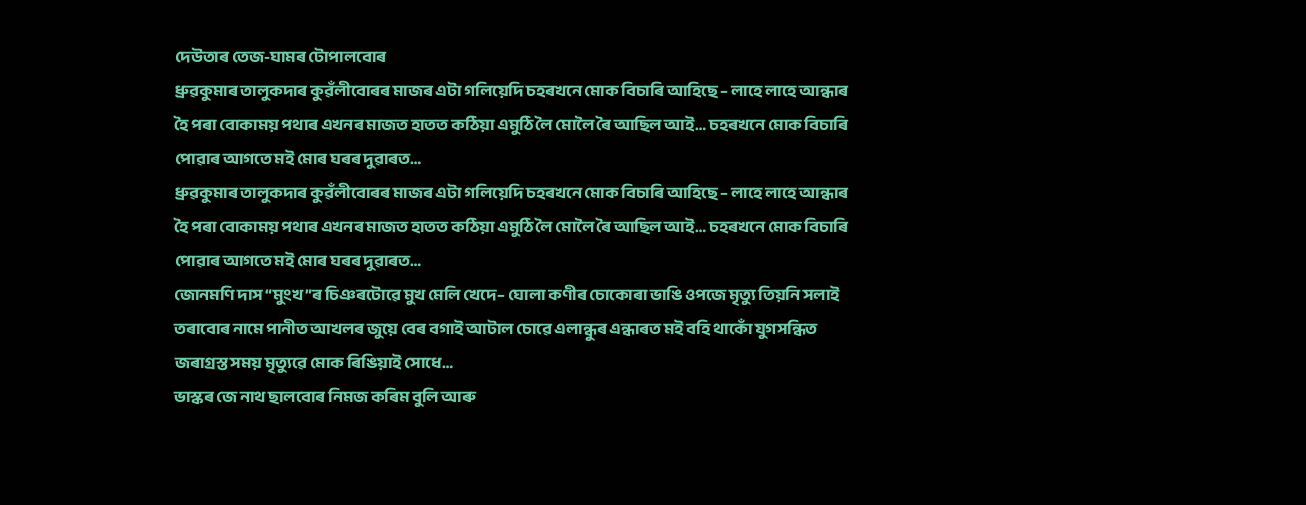দেউতাৰ তেজ-ঘামৰ টোপালবোৰ
ধ্ৰুৱকুমাৰ তালুকদাৰ কুৱঁলীবোৰৰ মাজৰ এটা গলিয়েদি চহৰখনে মোক বিচাৰি আহিছে – লাহে লাহে আন্ধাৰ হৈ পৰা বোকাময় পথাৰ এখনৰ মাজত হাতত কঠিয়া এমুঠি লৈ মোলৈ ৰৈ আছিল আই… চহৰখনে মোক বিচাৰি পোৱাৰ আগতে মই মোৰ ঘৰৰ দুৱাৰত…
ধ্ৰুৱকুমাৰ তালুকদাৰ কুৱঁলীবোৰৰ মাজৰ এটা গলিয়েদি চহৰখনে মোক বিচাৰি আহিছে – লাহে লাহে আন্ধাৰ হৈ পৰা বোকাময় পথাৰ এখনৰ মাজত হাতত কঠিয়া এমুঠি লৈ মোলৈ ৰৈ আছিল আই… চহৰখনে মোক বিচাৰি পোৱাৰ আগতে মই মোৰ ঘৰৰ দুৱাৰত…
জোনমণি দাস “মুংখ”ৰ চিঞৰটোৱে মুখ মেলি খেদে– ঘোলা কণীৰ চোকোৰা ভাঙি ওপজে মৃত্যু তিয়নি সলাই তৰাবোৰ নামে পানীত আখলৰ জুয়ে বেৰ বগাই আটাল চোৱে এলান্ধুৰ এন্ধাৰত মই বহি থাকোঁ যুগসন্ধিত জৰাগ্ৰস্ত সময় মৃত্যুৱে মোক ৰিঙিয়াই সোধে…
ভাস্কৰ জে নাথ ছালবোৰ নিমজ কৰিম বুলি আৰু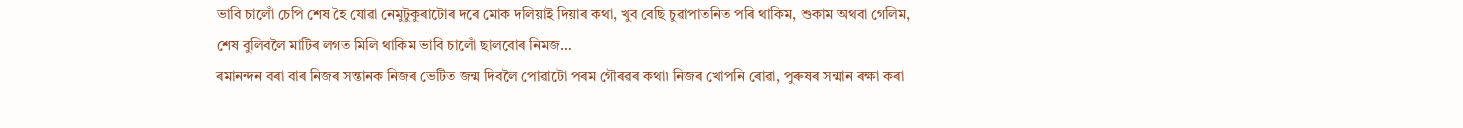ভাবি চালোঁ চেপি শেষ হৈ যোৱা নেমুটুকুৰাটোৰ দৰে মোক দলিয়াই দিয়াৰ কথা, খুব বেছি চুৱাপাতনিত পৰি থাকিম, শুকাম অথবা গেলিম, শেষ বুলিবলৈ মাটিৰ লগত মিলি থাকিম ভাবি চালোঁ ছালবোৰ নিমজ…
ৰমানন্দন বৰা বাৰ নিজৰ সন্তানক নিজৰ ভেটিত জন্ম দিবলৈ পোৱাটো পৰম গৌৰৱৰ কথা৷ নিজৰ খোপনি ৰোৱা, পুৰুষৰ সন্মান ৰক্ষা কৰা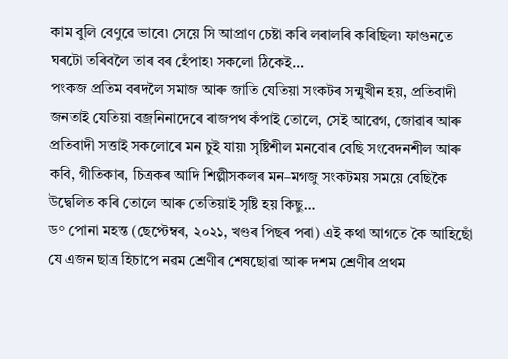কাম বুলি বেণুৱে ভাবে৷ সেয়ে সি আপ্ৰাণ চেষ্টা কৰি লৰালৰি কৰিছিল৷ ফাগুনতে ঘৰটো তৰিবলৈ তাৰ বৰ হেঁপাহ৷ সকলো ঠিকেই…
পংকজ প্ৰতিম বৰদলৈ সমাজ আৰু জাতি যেতিয়া সংকটৰ সন্মুখীন হয়, প্ৰতিবাদী জনতাই যেতিয়া বজ্ৰনিনাদেৰে ৰাজপথ কঁপাই তোলে, সেই আৱেগ, জোৱাৰ আৰু প্ৰতিবাদী সত্তাই সকলোৰে মন চুই যায়৷ সৃষ্টিশীল মনবোৰ বেছি সংবেদনশীল আৰু কবি, গীতিকাৰ, চিত্ৰকৰ আদি শিল্পীসকলৰ মন–মগজু সংকটময় সময়ে বেছিকৈ উদ্বেলিত কৰি তোলে আৰু তেতিয়াই সৃষ্টি হয় কিছু…
ড° পোনা মহন্ত (ছেপ্টেম্বৰ, ২০২১, খণ্ডৰ পিছৰ পৰা) এই কথা আগতে কৈ আহিছোঁ যে এজন ছাত্ৰ হিচাপে নৱম শ্ৰেণীৰ শেষছোৱা আৰু দশম শ্ৰেণীৰ প্ৰথম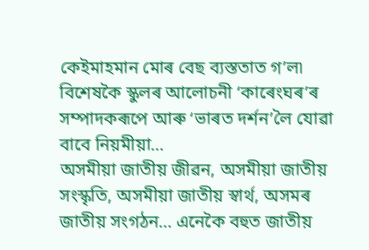কেইমাহমান মোৰ বেছ ব্যস্ততাত গ’ল৷ বিশেষকৈ স্কুলৰ আলোচনী ‘কাৰেংঘৰ’ৰ সম্পাদকৰূপে আৰু ‘ভাৰত দৰ্শন’লৈ যোৱা বাবে নিয়মীয়া…
অসমীয়া জাতীয় জীৱন, অসমীয়া জাতীয় সংস্কৃতি, অসমীয়া জাতীয় স্বাৰ্থ, অসমৰ জাতীয় সংগঠন… এনেকৈ বহুত জাতীয়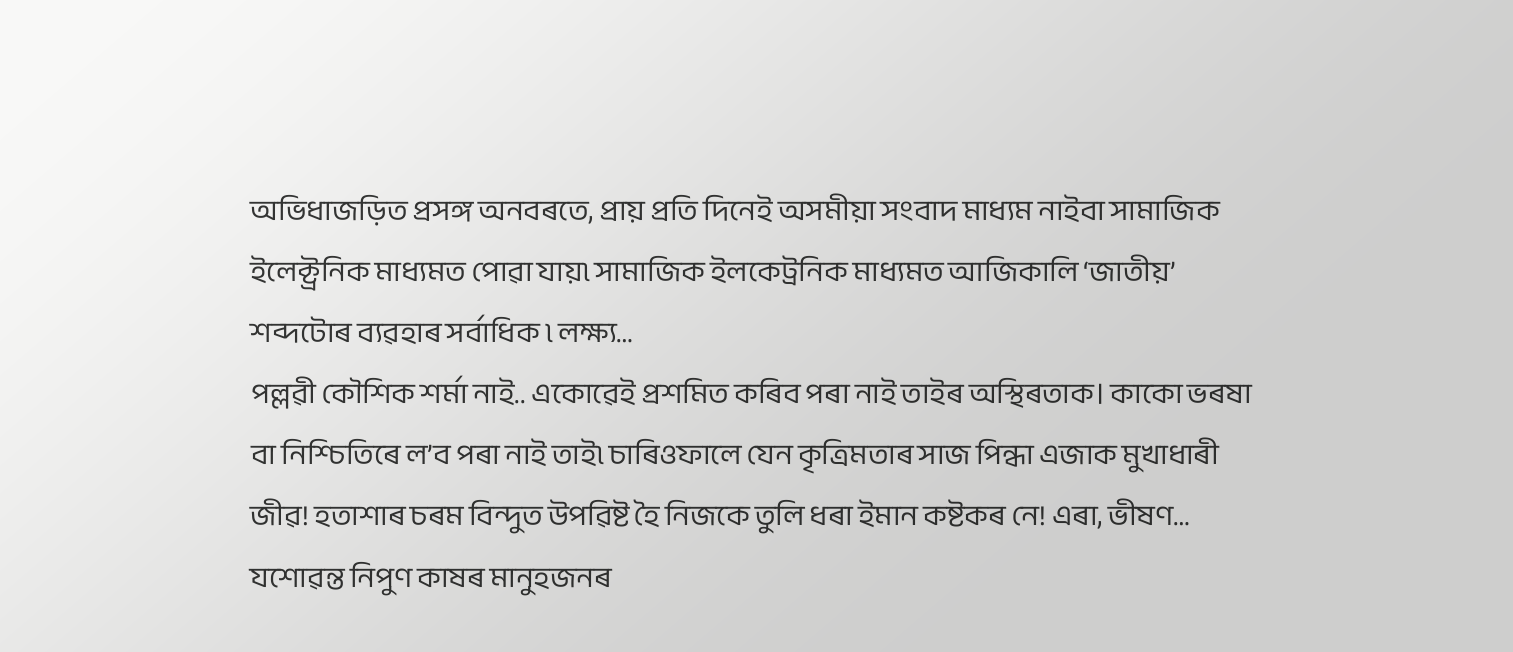অভিধাজড়িত প্ৰসঙ্গ অনবৰতে, প্ৰায় প্ৰতি দিনেই অসমীয়া সংবাদ মাধ্যম নাইবা সামাজিক ইলেক্ট্ৰনিক মাধ্যমত পোৱা যায়৷ সামাজিক ইলকেট্ৰনিক মাধ্যমত আজিকালি ‘জাতীয়’ শব্দটোৰ ব্যৱহাৰ সৰ্বাধিক ৷ লক্ষ্য…
পল্লৱী কৌশিক শৰ্মা নাই.. একোৱেই প্ৰশমিত কৰিব পৰা নাই তাইৰ অস্থিৰতাক। কাকো ভৰষা বা নিশ্চিতিৰে ল’ব পৰা নাই তাই৷ চাৰিওফালে যেন কৃত্ৰিমতাৰ সাজ পিন্ধা এজাক মুখাধাৰী জীৱ! হতাশাৰ চৰম বিন্দুত উপৱিষ্ট হৈ নিজকে তুলি ধৰা ইমান কষ্টকৰ নে! এৰা, ভীষণ…
যশোৱন্ত নিপুণ কাষৰ মানুহজনৰ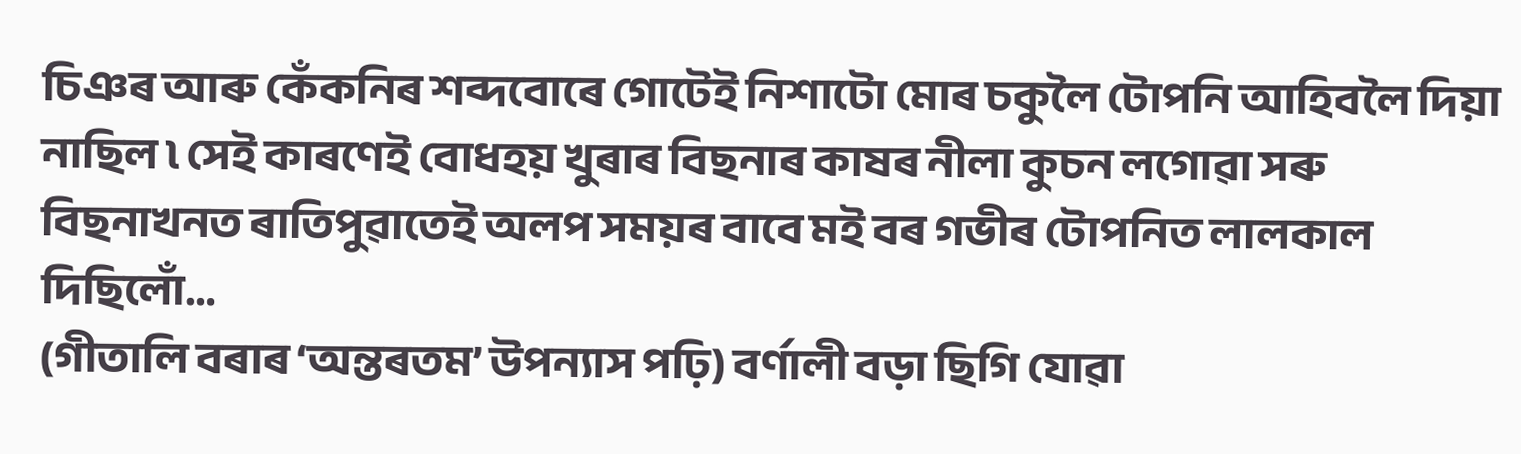চিঞৰ আৰু কেঁকনিৰ শব্দবোৰে গোটেই নিশাটো মোৰ চকুলৈ টোপনি আহিবলৈ দিয়া নাছিল ৷ সেই কাৰণেই বোধহয় খুৰাৰ বিছনাৰ কাষৰ নীলা কুচন লগোৱা সৰু বিছনাখনত ৰাতিপুৱাতেই অলপ সময়ৰ বাবে মই বৰ গভীৰ টোপনিত লালকাল দিছিলোঁ…
(গীতালি বৰাৰ ‘অন্তৰতম’ উপন্যাস পঢ়ি) বৰ্ণালী বড়া ছিগি যোৱা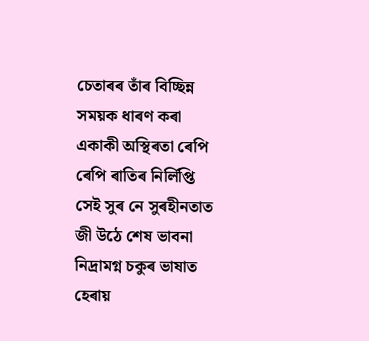চেতাৰৰ তাঁৰ বিচ্ছিন্ন সময়ক ধাৰণ কৰা একাকী অস্থিৰতা ৰেপি ৰেপি ৰাতিৰ নিৰ্লিপ্তি সেই সুৰ নে সুৰহীনতাত জী উঠে শেষ ভাবনা নিদ্ৰামগ্ন চকুৰ ভাষাত হেৰায়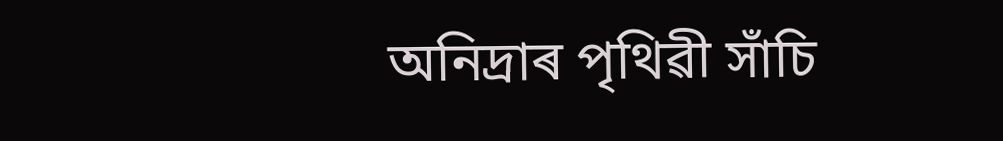অনিদ্ৰাৰ পৃথিৱী সাঁচি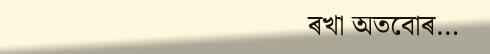ৰখা অতবোৰ…